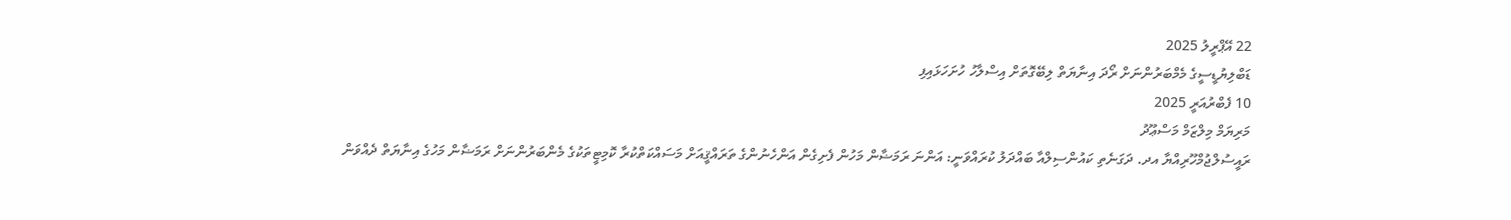22 އޭޕްރީލު 2025
ޑަބްލިޔުޑީސީގެ މެމްބަރުންނަށް ރޯދަ އިނާޔަތް ލިބޭގޮތަށް އިސްލާހު ހުށަހަޅައިފި
10 ފެބްރުއަރީ 2025
މަރިޔަމް މިލްޒަމް މަސްޢޫދު
ރައީސުލްޖުމްހޫރިއްޔާ އދ. ދަގަނެތި ކައުންސިލްއާ ބައްދަލު ކުރައްވަނީ: އަންނަ ރަމަޟާން މަހުން ފެށިގެން އަންހެނުންގެ ތަރައްޤީއަށް މަސައްކަތްކުރާ ކޮމިޓީތަކުގެ މެންބަރުންނަށް ރަމަޟާން މަހުގެ އިނާޔަތް ދެއްވަން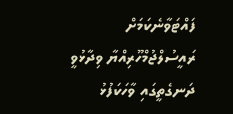ފައްޓަވާނެކަމަށް ރައީސުލްޖުމްހޫރިއްޔާ ވިދާޅުވީ ދަނގެތީގައި ވާހަކަފުޅު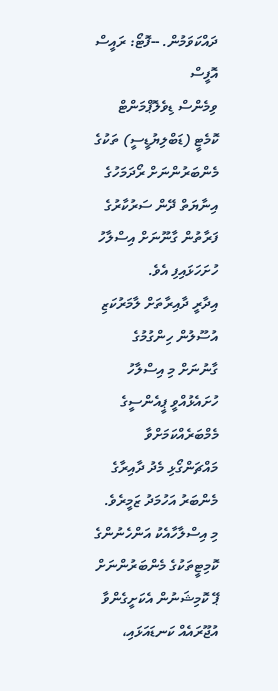ދައްކަވަމުން. --ފޮޓޯ: ރައީސް އޮފީސް
ވިމެންސް ޑިވެލޮޕްމަންޓް ކޮމެޓީ (ޑަބްލިޔުޑީސީ) ތަކުގެ މެންބަރުންނަށް ރޯދަމަހުގެ އިނާޔަތް ދޭން ސަރުކާރުގެ ފަރާތުން ގާނޫނަށް އިސްލާހު ހުށަހަޅައިފި އެވެ.
އިދާރީ ދާއިރާތަށް ލާމަރުކަޒި އުސޫލުން ހިންގުމުގެ ގާނުނަށް މި އިސްލާހު ހުށައެޅުއްވީ ޕީއެންސީގެ މެމްބަރެއްކަމަށްވާ މައްޗަންގޯޅި މެދު ދާއިރާގެ މެންބަރު އަހުމަދު ޒަމީރެވެ.
މި އިސްލާހާއެކު އަންހެނުންގެ ކޮމިޓީތަކުގެ މެންބަރުންނަށް ޕޭ ކޮމިޝަނުން އެކަށީގެންވާ އުޖޫރައެއް ކަނޑައަޅައި،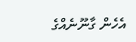އެހެން ގާނޫނެއްގެ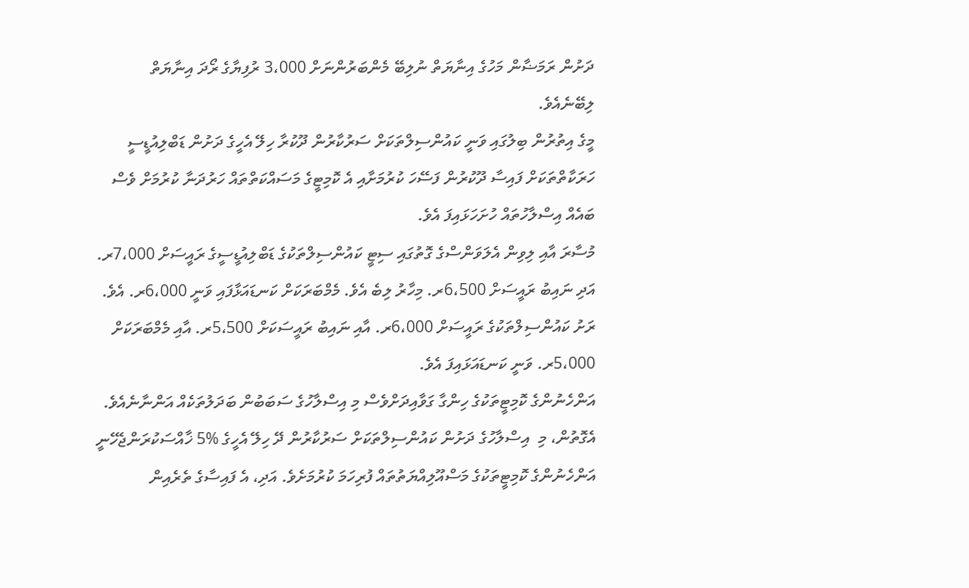ދަށުން ރަމަޟާން މަހުގެ އިނާޔަތް ނުލިބޭ މެންބަރުންނަށް 3،000 ރުފިޔާގެ ރޯދަ އިނާޔަތް ލިބޭނެއެވެ.
މީގެ އިތުރުން ބިލުގައި ވަނީ ކައުންސިލްތަކަށް ސަރުކާރުން ދޫކުރާ ހިލޭ އެހީގެ ދަށުން ޑަބްލިއުޑީސީ ހަރަކާތްތަކަށް ފައިސާ ދޫކުރުން ފަސޭހަ ކުރުމަށާއި އެ ކޮމިޓީގެ މަސައްކަތްތައް ހަރުދަނާ ކުރުމަށް ވެސް ބައެއް އިސްލާހުތައް ހުށަހަޅައިފަ އެވެ.
މުސާރަ އާއި ލިވިން އެލަވަންސްގެ ގޮތުގައި ސިޓީ ކައުންސިލްތަކުގެ ޑަބްލިއުޑީސީގެ ރައީސަށް 7،000ރ. އަދި ނައިބު ރައީސަށް 6،500ރ. މިހާރު ލިބެ އެވެ. މެމްބަރަކަށް ކަނޑައަޅާފައި ވަނީ 6،000ރ. އެވެ.
ރަށު ކައުންސިލްތަކުގެ ރައީސަށް 6،000ރ. އާއި ނައިބު ރައީސަކަށް 5،500ރ. އާއި މެމްބަރަކަށް 5،000ރ. ވަނީ ކަނޑައަޅައިފަ އެވެ.
އަންހެނުންގެ ކޮމިޓީތަކުގެ ހިންގާ ގަވާއިދަށްވެސް މި އިސްލާހުގެ ސަބަބުން ބަދަލުތަކެއް އަންނާނެއެވެ.
އެގޮތުން، މި  އިސްލާހުގެ ދަށުން ކައުންސިލްތަކަށް ސަރުކާރުން ދޭ ހިލޭ އެހީގެ %5 ޚާއްސަކުރަންޖެހޭނީ އަންހެނުންގެ ކޮމިޓީތަކުގެ މަސްއޫލިއްޔަތުތައް ފުރިހަމަ ކުރުމަށެވެ. އަދި، އެ ފައިސާގެ ތެރެއިން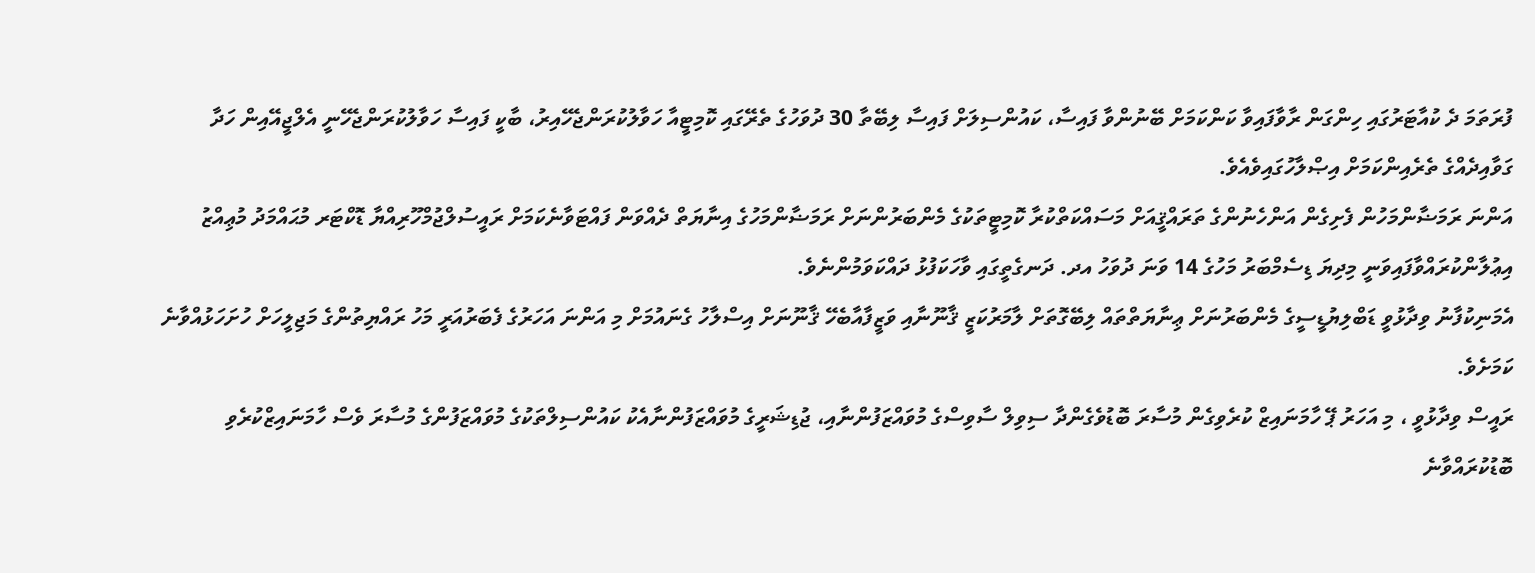ފުރަތަމަ ދެ ކުއާޓަރުގައި ހިންގަން ރާވާފައިވާ ކަންކަމަށް ބޭނުންވާ ފައިސާ، ކައުންސިލަށް ފައިސާ ލިބޭތާ 30 ދުވަހުގެ ތެރޭގައި ކޮމިޓީއާ ހަވާލުކުރަންޖެހޭއިރު، ބާކީ ފައިސާ ހަވާލުކުރަންޖެހޭނީ އެލްޖީއޭއިން ހަދާ ގަވާއިދެއްގެ ތެރެއިންކަމަށް އިޞްލާހުގައިވެއެވެ.
އަންނަ ރަމަޟާންމަހުން ފެށިގެން އަންހެނުންގެ ތަރައްޤީއަށް މަސައްކަތްކުރާ ކޮމިޓީތަކުގެ މެންބަރުންނަށް ރަމަޟާންމަހުގެ އިނާޔަތް ދެއްވަން ފައްޓަވާނެކަމަށް ރައީސުލްޖުމްހޫރިއްޔާ ޑޮކްޓަރ މުޙައްމަދު މުޢިއްޒު އިޢުލާންކުރައްވާފައިވަނީ މިދިޔަ ޑިސެމްބަރު މަހުގެ 14 ވަނަ ދުވަހު އދ. ދަނގެތީގައި ވާހަކަފުޅު ދައްކަވަމުންނެވެ.
އެމަނިކުފާނު ވިދާޅުވީ ޑަބްލިޔުޑީސީގެ މެންބަރުނަށް ޢިނާޔަތްތައް ލިބޭގޮތަށް ލާމަރުކަޒީ ޤާނޫނާއި ވަޒީފާއާބެހޭ ޤާނޫނަށް އިސްލާހު ގެނައުމަށް މި އަންނަ އަހަރުގެ ފެބަރުއަރީ މަހު ރައްޔިތުންގެ މަޖިލީހަށް ހުށަހަޅުއްވާނެ ކަމަށެވެ.
ރައީސް ވިދާޅުވީ ، މި އަހަރު ޕޭ ހާމަނައިޒް ކުރެވިގެން މުސާރަ ބޮޑުވެގެންދާ ސިވިލް ސާވިސްގެ މުވައްޒަފުންނާއި، ޖުޑިޝަރީގެ މުވައްޒަފުންނާއެކު ކައުންސިލްތަކުގެ މުވައްޒަފުންގެ މުސާރަ ވެސް ހާމަނައިޒްކުރެވި ބޮޑުކުރައްވާނެ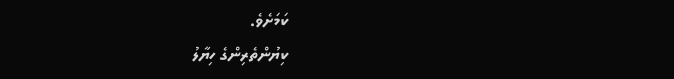ކަމަށެވެ.
ކިޔުންތެރިންގެ ހިޔާލު